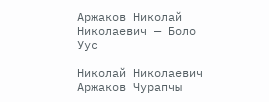Аржаков Николай Николаевич — Боло Уус

Николай Николаевич Аржаков Чурапчы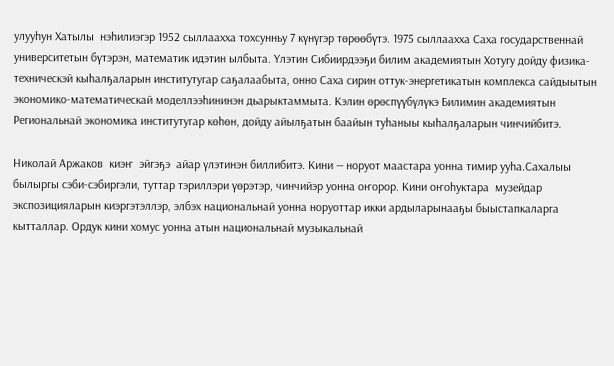улууһун Хатылы  нэһилиэгэр 1952 сыллаахха тохсунньу 7 күнүгэр төрөөбүтэ. 1975 сыллаахха Саха государственнай университетын бүтэрэн, математик идэтин ылбыта. Үлэтин Сибиирдээҕи билим академиятын Хотугу дойду физика-техническэй кыһалҕаларын институтугар саҕалаабыта, онно Саха сирин оттук-энергетикатын комплекса сайдыытын экономико-математическай моделлээһининэн дьарыктаммыта. Кэлин өрөспүүбүлүкэ Билимин академиятын Региональнай экономика институтугар көһөн, дойду айылҕатын баайын туһаныы кыһалҕаларын чинчийбитэ.

Николай Аржаков  киэҥ  эйгэҕэ  айар үлэтинэн биллибитэ. Кини — норуот маастара уонна тимир ууһа.Сахалыы былыргы сэби-сэбиргэли, туттар тэриллэри үөрэтэр, чинчийэр уонна оҥорор. Кини оҥоһуктара  музейдар экспозицияларын киэргэтэллэр, элбэх национальнай уонна норуоттар икки ардыларынааҕы быыстапкаларга кытталлар. Ордук кини хомус уонна атын национальнай музыкальнай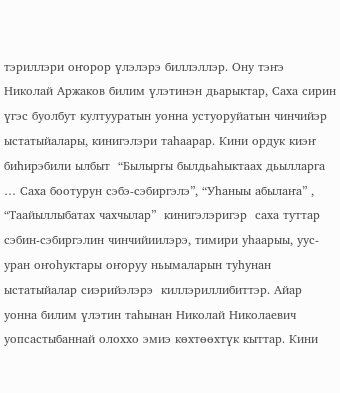тэриллэри оҥорор үлэлэрэ биллэллэр. Ону тэҥэ Николай Аржаков билим үлэтинэн дьарыктар, Саха сирин үгэс буолбут култууратын уонна устуоруйатын чинчийэр ыстатыйалары, кинигэлэри таһаарар. Кини ордук киэҥ биһирэбили ылбыт  “Былыргы былдьаһыктаах дьылларга … Саха боотурун сэбэ-сэбиргэлэ”, “Уһаныы абылаҥа” , “Таайыллыбатах чахчылар”  кинигэлэригэр  саха туттар сэбин-сэбиргэлин чинчийиилэрэ, тимири уһаарыы, уус-уран оҥоһуктары оҥоруу ньымаларын туһунан ыстатыйалар сиэрийэлэрэ  киллэриллибиттэр. Айар уонна билим үлэтин таһынан Николай Николаевич уопсастыбаннай олоххо эмиэ көхтөөхтүк кыттар. Кини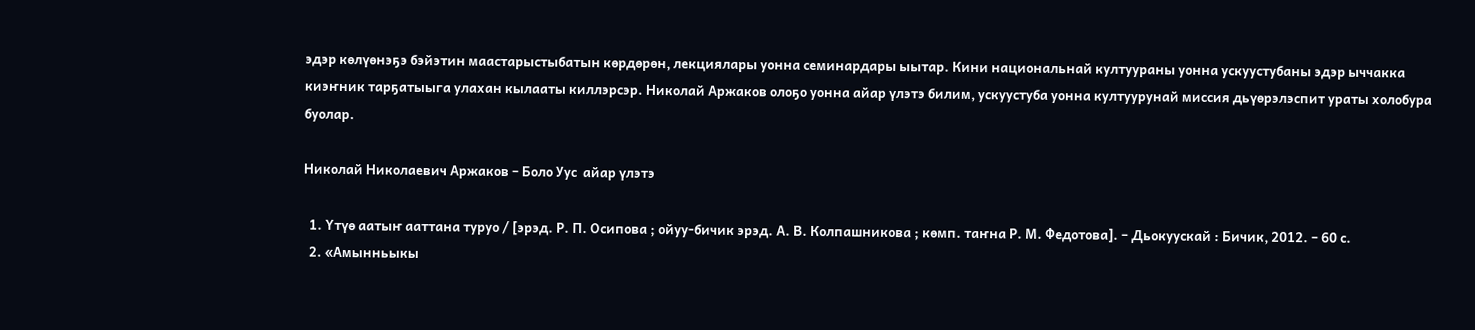эдэр көлүөнэҕэ бэйэтин маастарыстыбатын көрдөрөн, лекциялары уонна семинардары ыытар. Кини национальнай култуураны уонна ускуустубаны эдэр ыччакка киэҥник тарҕатыыга улахан кылааты киллэрсэр. Николай Аржаков олоҕо уонна айар үлэтэ билим, ускуустуба уонна култуурунай миссия дьүөрэлэспит ураты холобура буолар.

Николай Николаевич Аржаков – Боло Уус  айар үлэтэ

  1. Үтүө аатыҥ ааттана туруо / [эрэд. Р. П. Осипова ; ойуу-бичик эрэд. А. В. Колпашникова ; көмп. таҥна Р. М. Федотова]. – Дьокуускай : Бичик, 2012. – 60 с.
  2. «Амынньыкы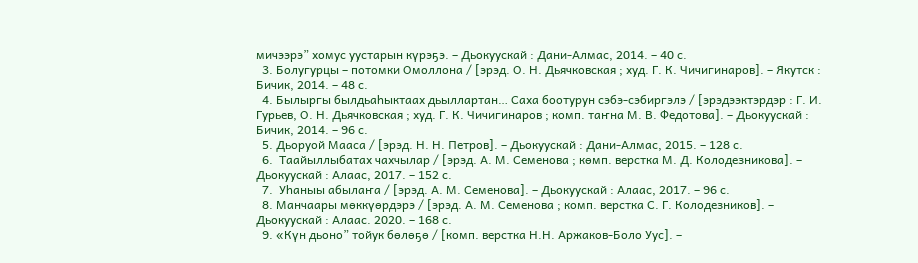мичээрэ” хомус уустарын күрэҕэ. – Дьокуускай : Дани-Алмас, 2014. – 40 с.
  3. Болугурцы – потомки Омоллона / [эрэд. О. Н. Дьячковская ; худ. Г. К. Чичигинаров]. – Якутск : Бичик, 2014. – 48 с.
  4. Былыргы былдьаһыктаах дьыллартан… Саха боотурун сэбэ-сэбиргэлэ / [эрэдээктэрдэр : Г. И. Гурьев, О. Н. Дьячковская ; худ. Г. К. Чичигинаров ; комп. таҥна М. В. Федотова]. – Дьокуускай : Бичик, 2014. – 96 с.
  5. Дьоруой Мааса / [эрэд. Н. Н. Петров]. – Дьокуускай : Дани-Алмас, 2015. – 128 с.
  6.  Таайыллыбатах чахчылар / [эрэд. А. М. Семенова ; көмп. верстка М. Д. Колодезникова]. – Дьокуускай : Алаас, 2017. – 152 с.
  7.  Уһаныы абылаҥа / [эрэд. А. М. Семенова]. – Дьокуускай : Алаас, 2017. – 96 с.
  8. Манчаары мөккүөрдэрэ / [эрэд. А. М. Семенова ; комп. верстка С. Г. Колодезников]. – Дьокуускай : Алаас. 2020. – 168 с.
  9. «Күн дьоно” тойук бөлөҕө / [комп. верстка Н.Н. Аржаков-Боло Уус]. –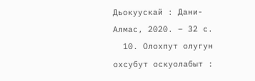Дьокуускай : Дани-Алмас, 2020. – 32 с.
  10. Олохпут олугун охсубут оскуолабыт :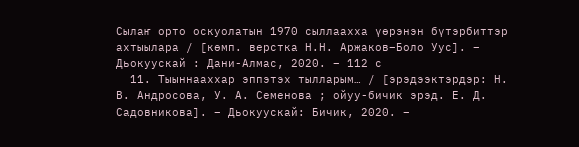Сылаҥ орто оскуолатын 1970 сыллаахха үөрэнэн бүтэрбиттэр ахтыылара / [көмп. верстка Н.Н. Аржаков–Боло Уус]. – Дьокуускай : Дани-Алмас, 2020. – 112 с
  11. Тыыннааххар эппэтэх тылларым… / [эрэдээктэрдэр: Н. В. Андросова, У. А. Семенова ; ойуу-бичик эрэд. Е. Д. Садовникова]. – Дьокуускай: Бичик, 2020. –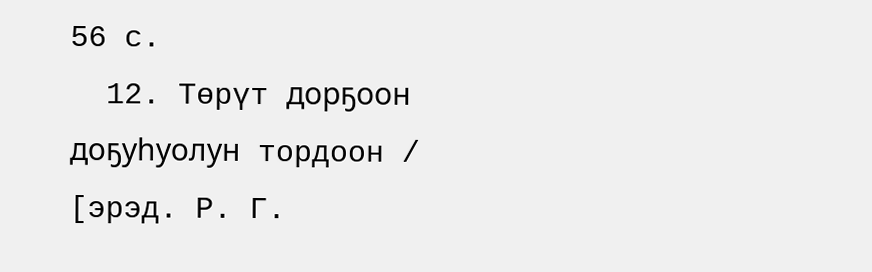56 с.
  12. Төрүт дорҕоон доҕуһуолун тордоон / [эрэд. Р. Г.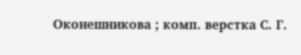Оконешникова ; комп. верстка С. Г.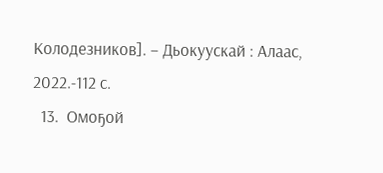Колодезников]. – Дьокуускай : Алаас, 2022.-112 с.
  13.  Омоҕой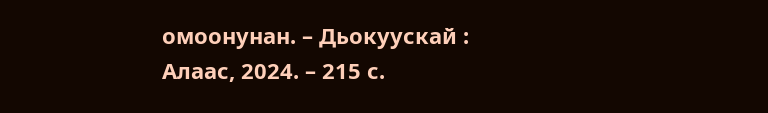омоонунан. – Дьокуускай : Алаас, 2024. – 215 с.